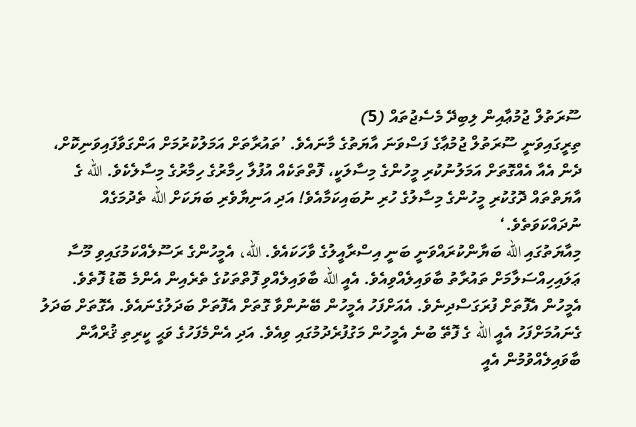ސޫރަތުލް ޖުމުޢާއިން ލިބިދޭ މެސެޖުތައް (5)
ތިރީގައިވަނީ ސޫރަތުލް ޖުމުޢާގެ ފަސްވަނަ އާޔަތުގެ މާނައެވެ. ’ތައުރާތަށް އަމަލުކުރުމަށް އަންގަވާފައިވަނިކޮށް، ދެން އެއާ އެއްގޮތަށް އަމަލުނުކުރި މީހުންގެ މިސާލަކީ، ފޮތްތަކެއް އުފުލާ ހިމާރުގެ ހިމާރުގެ މިސާލެކެވެ. الله ގެ އާޔަތްތައް ދޮގުކުރި މީހުންގެ މިސާލުގެ ހުރި ނުބައިކަމާއެވެ! އަދި އަނިޔާވެރި ބަޔަކަށް الله ތެދުމަގެއް ނުދައްކަވަތެވެ.‘
މިއާޔަތުގައި الله ބަޔާންކުރައްވަނީ ބަނީ އިސްރާއީލުގެ ވާހަކައެވެ. الله، އެމީހުންގެ ރަސޫލެއްކަމުގައިވި މޫސާ ޢަލައިހިއްސަލާމަށް ތައުރާތު ބާވައިލެއްވިއެވެ. އެއީ الله ބާވައިލެއްވި ފޮތްތަކުގެ ތެރެއިން އެންމެ ބޮޑު ފޮތެވެ. އެމީހުން އެފޮތަށް ފުރަގަސްދިނެވެ. އެއަށްފަހު އެމީހުން ބޭނުންވާ ގޮތަށް އެފޮތަށް ބަދަލުގެނައެވެ. އެގޮތަށް ބަދަލު ގެނައުމަށްފަހު އެއީ الله ގެ ފޮތޭ ބުނެ އެމީހުން މަގުފުރެދުމުގައި ވިއެވެ. އަދި އެންމެފަހުގެ ވަޙީ ކީރިތި ޤުރްއާން ބާވައިލެއްވުމުން އެއީ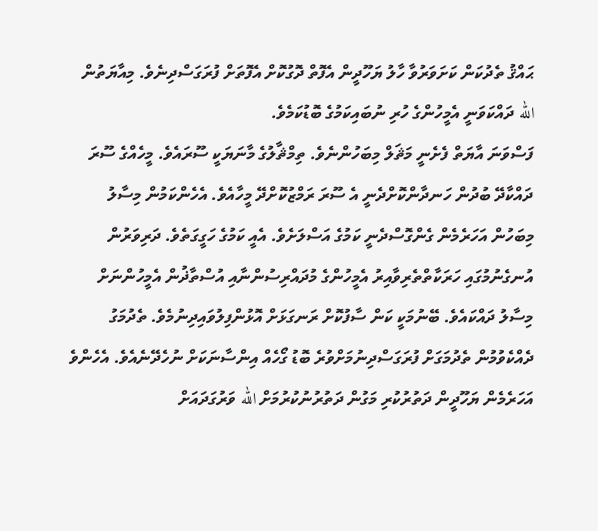ޙައްޤު ތެދުކަން ކަށަވަރުވާ ހާލު ޔަހޫދީން އެފޮތް ދޮގުކޮށް އެފޮތަށް ފުރަގަސްދިނެވެ. މިއާޔަތުން الله ދައްކަވަނީ އެމީހުންގެ ހުރި ނުބައިކަމުގެ ބޮޑުކަމެވެ.
ފަސްވަނަ އާޔަތް ފެށެނީ މަޘަލް މިބަހުންނެވެ. ތިމްޘާލުގެ މާނަޔަކީ ސޫރައެވެ. މީހެއްގެ ސޫރަ ދައްކާދޭ ބުދުން ހަނދާންކޮށްދެނީ އެ ސޫރަ ރަމްޒުކޮށްދޭ މީހާއެވެ. އެހެންކަމުން މިސާލު މިބަހުން އަހަރެމެން ގެންގޮސްދެނީ ކަމުގެ އަސްލަށެވެ. އެއީ ކަމުގެ ހަގީގަތެވެ. ދަރިވަރުން އުނގެނުމުގައި ހަރަކާތްތެރިވާއިރު އެމީހުންގެ މުދައްރިސުންނާއި އުސްތާޛުން އެމީހުންނަށް މިސާލު ދައްކައެވެ. ބޭނުމަކީ ކަން ސާފުކޮށް ރަނގަޅަށް އޮޅުންފިލުވައިދިނުމެވެ. ތެދުމަގު ދެއްކެވުމުން ތެދުމަގަށް ފުރަގަސްދިނުމަށްވުރެ ބޮޑު ގޯހެއް އިންސާނަކަށް ނުހެދޭނެއެވެ. އެހެންވެ އަހަރެމެން ޔަހޫދީން ދަތުރުކުރި މަގުން ދަތުރުނުކުރުމަށް الله ވަރުގަދައަށް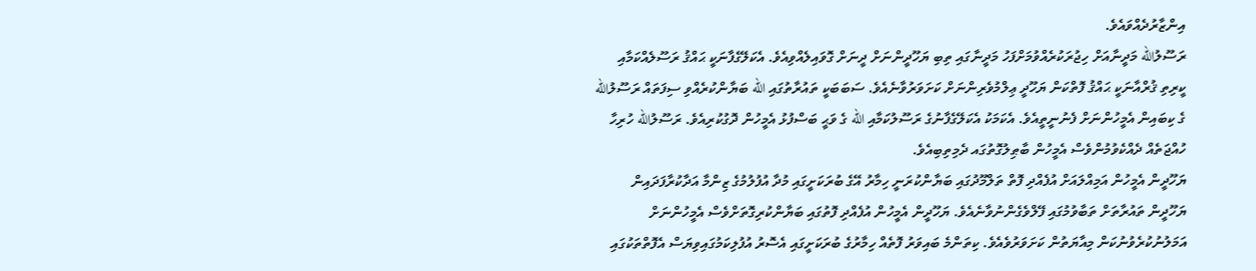އިންޒާރުދެއްވައެވެ.
ރަސޫލުالله މަދީނާއަށް ހިޖުރަކުރެއްވުމަށްފަހު މަދީނާގައި ތިބި ޔަހޫދީންނަށް ދީނަށް ގޮވައިލެއްވިއެވެ. އެކަލޭގެފާނަކީ ޙައްޤު ރަސޫލެއްކަމާއި ކީރިތި ޤުރްއާނަކީ ޙައްޤު ފޮތްކަން ޔަހޫދީ ޢިލްމުވެރިންނަށް ކަށަވަރުވާނެއެވެ. ސަބަބަކީ ތައުރާތުގައި الله ބަޔާންކުރެއްވި ސިފަތައް ރަސޫލުالله ގެ ކިބައިން އެމީހުންނަށް ފެނުނީތީއެވެ. އެކަމަކު އެކަލޭގެފާނުގެ ރަސޫލުކަމާއި الله ގެ ވަޙީ ބަސްފުޅު އެމީހުން ދޮގުކުރިއެވެ. ރަސޫލުالله ހުރިހާ ހުއްޖަތެއް ދެއްކެވުމުންވެސް އެމީހުން ބާޠިލުގޮތުގައ ދެމިތިބިއެވެ.
ޔަހޫދީން އެމީހުން އަމިއްލައަށް އުފެއްދި ފޮތް ތަލްމޫދުގައި ބަޔާންކުރަނީ ހިމާރު އޭގެ ބުރަކަށީގައި މުދާ އުފުލުމުގެ ޒިންމާ އަދާކުރާފަދައިން ޔަހޫދީން ތައުރާތަށް ތަބާވުމުގައި ފޭލްވެގެންނުވާނެއެވެ. ޔަހޫދީން އެމީހުން އުފެއްދި ފޮތުގައި ބަޔާންކުރިގޮތަށްވެސް އެމީހުންނަށް އަމަލުނުކުރެވުނުކަން މިއާޔަތުން ކަށަވަރުވެއެވެ. ކިތަންމެ ބައިވަރު ފޮތެއް ހިމާރުގެ ބުރަކަށީގައި އެސޮރު އުފުލިކަމުގައިވިޔަސް އެފޮތްތަކުގައި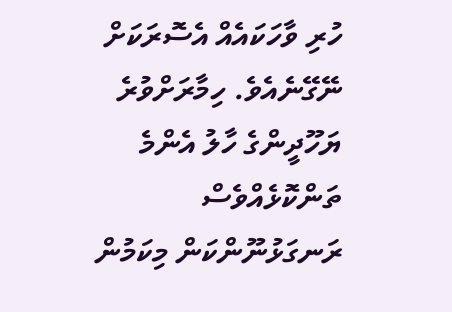ހުރި ވާހަކައެއް އެސޮރަކަށް ނޭގޭނެއެވެ. ހިމާރަށްވުރެ ޔަހޫދީންގެ ހާލު އެންމެ ތަންކޮޅެއްވެސް ރަނގަޅުނޫންކަން މިކަމުން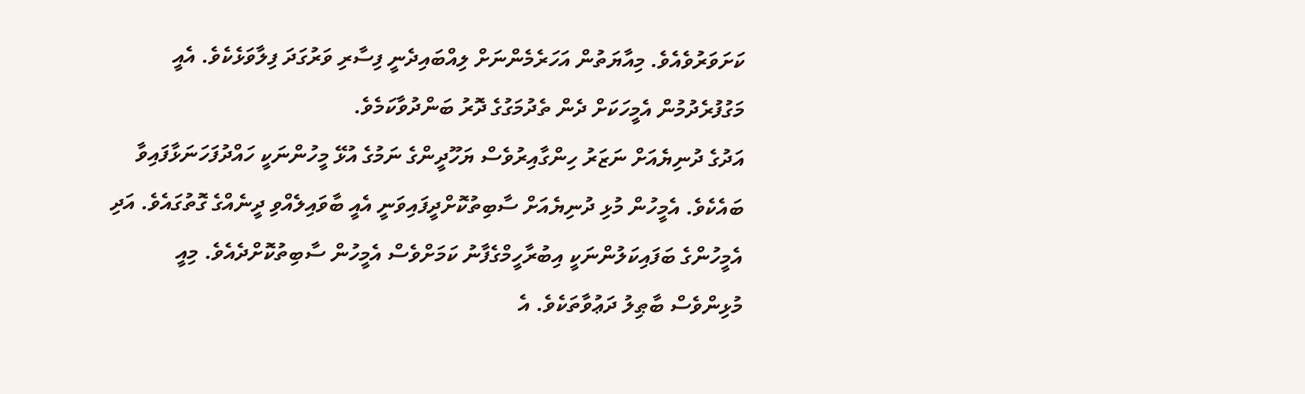ކަށަވަރުވެއެވެ. މިއާޔަތުން އަހަރެމެންނަށް ލިއްބައިދެނީ ފިސާރި ވަރުގަދަ ފިލާވަޅެކެވެ. އެއީ މަގުފުރެދުމުން އެމީހަކަށް ދެން ތެދުމަގުގެ ދޮރު ބަންދުވާކަމެވެ.
އަދުގެ ދުނިޔެއަށް ނަޒަރު ހިންގާއިރުވެސް ޔަހޫދީންގެ ނަމުގެ އުޅޭ މީހުންނަކީ ހައްދުފަހަނަޅާފައިވާ ބައެކެވެ. އެމީހުން މުޅި ދުނިޔެއަށް ސާބިތުކޮށްދީފައިވަނީ އެއީ ބާވައިލެއްވި ދީނެއްގެ ގޮތުގައެވެ. އަދި އެމީހުންގެ ބަފައިކަލުންނަކީ އިބުރާހީމްގެފާނު ކަމަށްވެސް އެމީހުން ސާބިތުކޮށްދެއެވެ. މިއީ މުޅިންވެސް ބާޠިލު ދަޢުވާތަކެވެ. އެ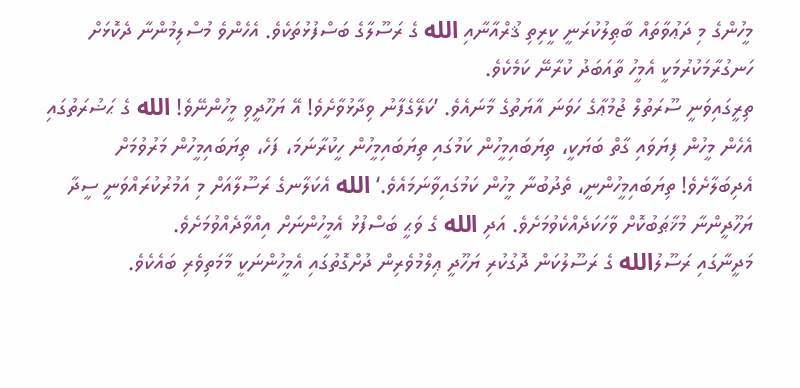މީހުންގެ މި ދަޢުވާތައް ބާޠިލުކުރަނީ ކީރިތި ޤުރްއާނާއި الله ގެ ރަސޫލާގެ ބަސްފުޅުތަކެވެ. އެހެންވެ މުސްލިމުންނާ ދެކޮޅަށް ހަނގުރާމަކުރުމަކީ އެމީހު ތާއަބަދު ކުރާނޭ ކަމެކެވެ.
ތިރީގައިވަނީ ސޫރަތުލް ޖުމުޢާގެ ހަވަނަ އާޔަތުގެ މާނައެވެ. ’ކަލޭގެފާނު ވިދާޅުވާށެވެ! އޭ ޔަހޫދީވި މީހުންނޭވެ! الله ގެ ޙަޟުރަތުގައި އެހެން މީހުން ފިޔަވައި ގާތް ބަޔަކީ، ތިޔަބައިމީހުން ކަމުގައި ތިޔަބައިމީހުން ހީކުރާނަމަ، ފަހެ، ތިޔަބައިމީހުން މަރުވުމަށް އެދިބަލާށެވެ! ތިޔަބައިމީހުންނީ، ތެދުބުނާ މީހުން ކަމުގައިވާނަމައެވެ.‘ الله އެކަލާނގެ ރަސޫލާއަށް މި އަމުރުކުރައްވަނީ ސީދާ ޔަހޫދީންނާ މުޚާޠަބުކޮށް ވާހަކަދެއްކެވުމަށެވެ. އަދި الله ގެ ވަޙީ ބަސްފުޅު އެމީހުންނަށް އިއްވާދެއްވުމަށެވެ.
މަދީނާގައި ރަސޫލުالله ގެ ރަސޫލުކަން ދޮގުކުރި ޔަހޫދީ ޢިލްމުވެރިން ދުށްގޮތުގައި އެމީހުންނަކީ މާމަތިވެރި ބައެކެވެ.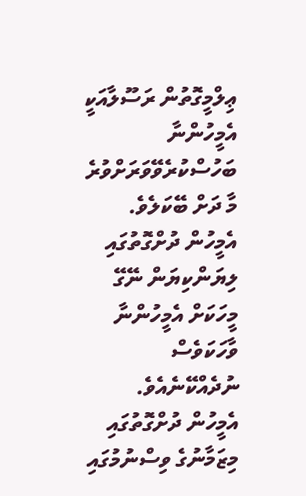ޢިލްމީގޮތުން ރަސޫލާއަކީ އެމީހުންނާ ބަހުސްކުރެވޭވަރަށްވުރެ މާ ދަށް ބޭކަލެވެ. އެމީހުން ދުށްގޮތުގައި ލިޔަންކިޔަން ނޭގޭ މީހަކަށް އެމީހުންނާ ވާހަކަވެސް ނުދެއްކޭނެއެވެ. އެމީހުން ދުށްގޮތުގައި މިޒަމާނުގެ ވިސްނުމުގައި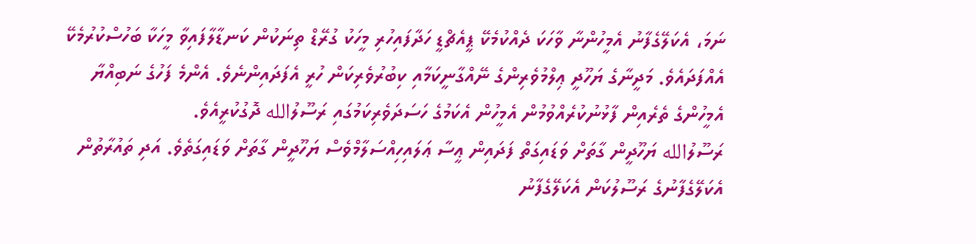ނަމަ، އެކަލޭގެފާނު އެމީހުންނާ ވާހަކަ ދެއްކުމެކޭ ޕީއެޗްޑީ ހަދާފައިހުރި މީހަކު ގުރޭޑް ތިނަކުން ކަނޑާލާފައިވާ މީހަކާ ބަހުސްކުރުމެކޭ އެއްފަދައެވެ. މަދީނާގެ ޔަހޫދީ ޢިލްމުވެރިންގެ ނޭއްގާނީކަމާއި ކިބުރުވެރިކަން ހުރީ އެފަދައިންނެވެ. އެންމެ ފަހުގެ ނަބިއްޔާ އެމީހުންގެ ތެރެއިން ފާޅުނުކުރެއްވުމުން އެމީހުން އެކަމުގެ ހަސަދަވެރިކަމުގައި ރަސޫލުالله ދޮގުކުރީއެވެ.
ރަސޫލުالله ޔަހޫދީން ގާތަށް ވަޑައިގަތް ފަދައިން ޢީސާ ޢަލައިހިއްސަލާމްވެސް ޔަހޫދީން ގާތަށް ވަޑައިގަތެވެ. އަދި ތައުރާތުން އެކަލޭގެފާނުގެ ރަސޫލުކަން އެކަލޭގެފާނު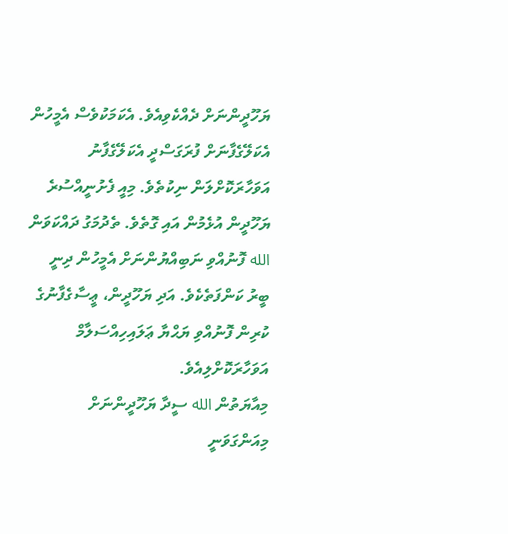ޔަހޫދީންނަށް ދެއްކެވިއެވެ. އެކަމަކުވެސް އެމީހުން އެކަލޭގެފާނަށް ފުރަގަސްދީ އެކަލޭގެފާނު އަވަހާރަކޮށްލަން ނިކުތެވެ. މިއީ ފެށުނީއްސުރެ ޔަހޫދީން އުޅެމުން އައި ގޮތެވެ. ތެދުމަގު ދައްކަވަން الله ފޮނުއްވި ނަބިއްޔުންނަށް އެމީހުން ދިނީ ބީރު ކަންފަތެކެވެ. އަދި ޔަހޫދީން، ޢީސާގެފާނުގެ ކުރިން ފޮނުއްވި ޔަޙްޔާ ޢަލައިހިއްސަލާމް އަވަހާރަކޮށްލިއެވެ.
މިއާޔަތުން الله ސީދާ ޔަހޫދީންނަށް މިއަންގަވަނީ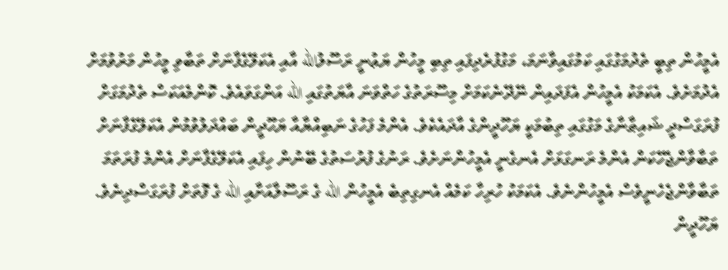އެމީހުން ތިބީ ތެދުމަގުގައި ކަމުގައިވާނަމަ، މަގުފުރެދިފައި ތިބި މީހުން ޔަޢުނީ ރަސޫލުالله އާއި އެކަލޭގެފާނަށް ތަބާވި މީހުން މަރުވުމަށް އެދުމަށެވެ. އެކަމަކު އެމީހުން އެފަދައިން ނޭދޭނެކަމަށް މިސޫރަތުގެ ހަތްވަނަ އާޔަތުގައި الله އަންގަވައެވެ. ކޮންމެއަކަސް ތެދުމަގަށް ފުރަގަސްދީ ޝައިޠާނާގެ މަގުގައި ތިބުމަކީ ޔަހޫދީންގެ އާދައެކެވެ. އެންމެ ފަހުގެ ނަބިއްޔާއާ ޔަހޫދީން ބައްދަލުވުމުން އެކަލޭގެފާނަށް ތަބާވާންޖެހޭކަން އެންމެ ރަނގަޅަށް އެނގެނީ އެމީހުންނަށެވެ. ރަނުގެ ފުރުސަތުގެ ބޭނުން ހިފައި އެކަލޭގެފާނަށް އެންމެ ފުރަތަމަ ތަބާވާންޖެހެނީވެސް އެމީހުންނެވެ. އެކަމަކު ހުރިހާ ކަމެއް އެނގިތިބެ އެމީހުން الله ގެ ރަސޫލާއަށާއި الله ގެ ފޮތަށް ފުރަގަސްދިނެވެ. ޔަހޫދީން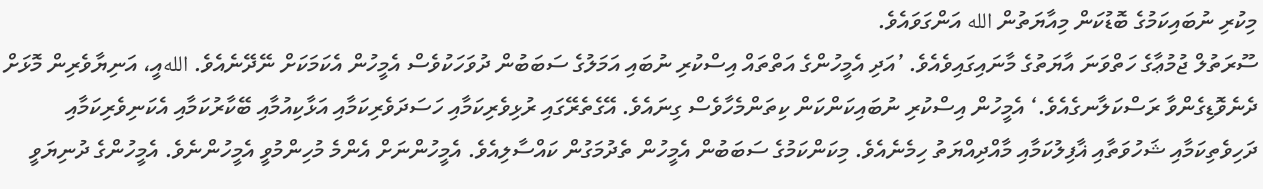މިކުރި ނުބައިކަމުގެ ބޮޑުކަން މިއާޔަތުން الله އަންގަވައެވެ.
ސޫރަތުލް ޖުމުޢާގެ ހަތްވަނަ އާޔަތުގެ މާނައިގައިވެއެވެ. ’އަދި އެމީހުންގެ އަތްތައް އިސްކުރި ނުބައި އަމަލުގެ ސަބަބުން ދުވަހަކުވެސް އެމީހުން އެކަމަކަށް ނޭދޭނެއެވެ. اللهއީ، އަނިޔާވެރިން މޮޅަށް ދެނެވޮޑިގެންވާ ރަސްކަލާނގެއެވެ.‘ އެމީހުން އިސްކުރި ނުބައިކަންކަން ކިތަންމެހާވެސް ގިނައެވެ. އޭގެތެރޭގައި ރުޅިވެރިކަމާއި ހަސަދަވެރިކަމާއި އަޅާކިއުމާއި ބޭކާރުކަމާއި އެކަނިވެރިކަމާއި ދަހިވެތިކަމާއި ޝަހުވަތާއި ޣާފިލުކަމާއި މާއްދިއްޔަތު ހިމެނެއެވެ. މިކަންކަމުގެ ސަބަބުން އެމީހުން ތެދުމަގުން ކައްސާލިއެވެ. އެމީހުންނަށް އެންމެ މުހިންމުވީ އެމީހުންނެވެ. އެމީހުންގެ ދުނިޔަވީ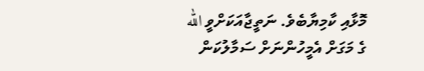މޮޅާއި ކާމިޔާބެވެ. ނަތީޖާއަކަށްވީ الله ގެ މަގަށް އެމީހުންނަށް ސަމާލުކަން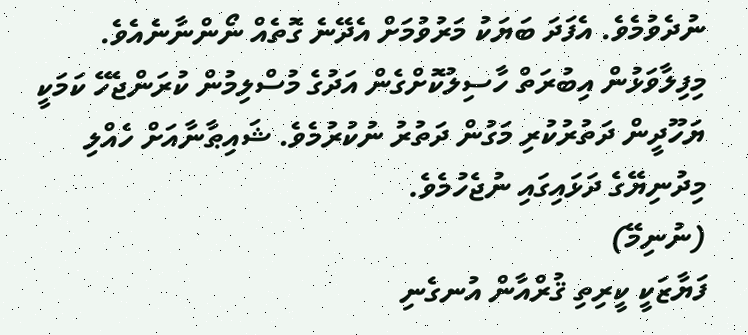ނުދެވުމެވެ. އެފަދަ ބަޔަކު މަރުވުމަށް އެދޭނެ ގޮތެއް ނޯންނާނެއެވެ.
މިފިލާވަޅުން އިބުރަތް ހާސިލުކޮށްގެން އަދުގެ މުސްލިމުން ކުރަންޖެހޭ ކަމަކީ ޔަހޫދީން ދަތުރުކުރި މަގުން ދަތުރު ނުކުރުމެވެ. ޝައިޠާނާއަށް ހެއްލި މިދުނިޔޭގެ ދަޅައިގައި ނުޖެހުމެވެ.
(ނުނިމޭ)
ފަޔާޒަކީ ކީރިތި ޤުރްއާން އުނގެނި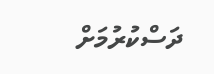ދަސްކުރުމަށް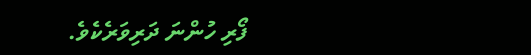ފޯރި ހުންނަ ދަރިވަރެކެވެ.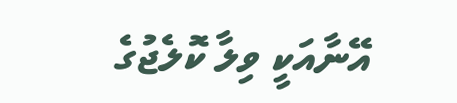އޭނާއަކީ ވިލާ ކޮލެޖުގެ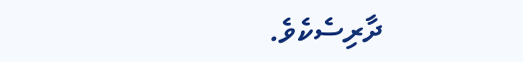ދާރިސެކެވެ.